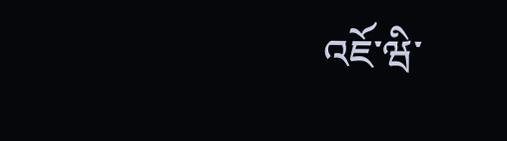འཇོ་ཝི་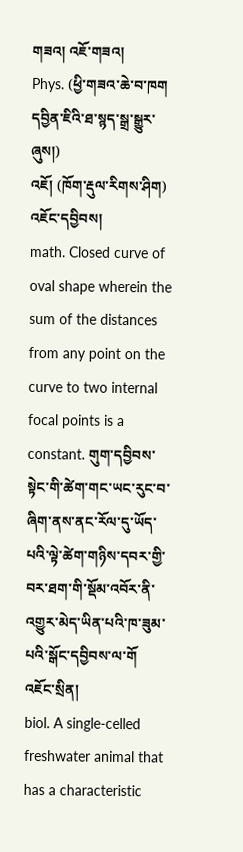གཟའ། འཇོ་གཟའ།
Phys. (ཕྱི་གཟའ་ཆེ་བ་ཁག དབྱིན་ཇིའི་ཐ་སྙད་སྒྲ་སྒྱུར་ཞུས།)
འཇོ། (ཁོག་རྡུལ་རིགས་ཤིག)
འཇོང་དབྱིབས།
math. Closed curve of oval shape wherein the sum of the distances from any point on the curve to two internal focal points is a constant. གུག་དབྱིབས་སྟེང་གི་ཚེག་གང་ཡང་རུང་བ་ཞིག་ནས་ནང་རོལ་དུ་ཡོད་པའི་ལྟེ་ཚེག་གཉིས་དབར་གྱི་བར་ཐག་གི་སྡོམ་འབོར་ནི་འགྱུར་མེད་ཡིན་པའི་ཁ་ཟུམ་པའི་སྒོང་དབྱིབས་ལ་གོ
འཇོང་སྲིན།
biol. A single-celled freshwater animal that has a characteristic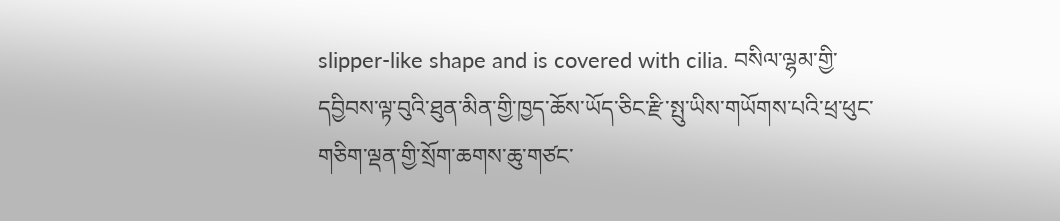slipper-like shape and is covered with cilia. བསིལ་ལྷམ་གྱི་དབྱིབས་ལྟ་བུའི་ཐུན་མིན་གྱི་ཁྱད་ཆོས་ཡོད་ཅིང་རྫི་སྤུ་ཡིས་གཡོགས་པའི་ཕྲ་ཕུང་གཅིག་ལྡན་གྱི་སྲོག་ཆགས་ཆུ་གཙང་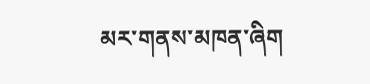མར་གནས་མཁན་ཞིག